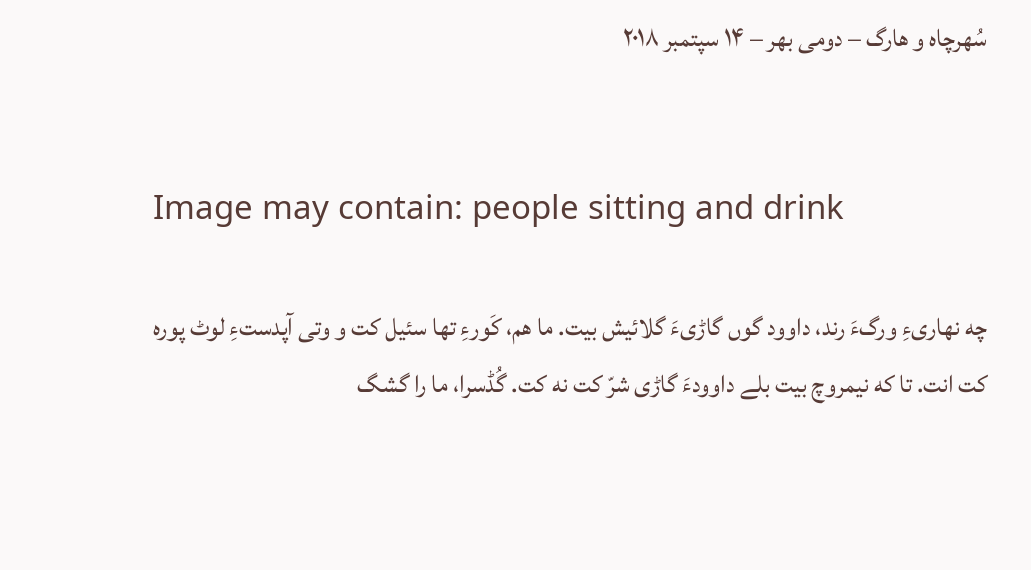سُهرچاه و هارگ – دومی بهر – ۱۴ سپتمبر ۲۰۱۸


Image may contain: people sitting and drink

چه نهاریءِ ورگءَ رند، داوود گوں گاڑیءَ گلائیش بیت. ما هم، کَورءِ تها سئیل کت و وتی آپدستءِ لوٹ پوره کت انت. تا که نیمروچ بیت بلے داوودءَ گاڑی شرّ کت نه کت. گُڈسرا، ما را گشگ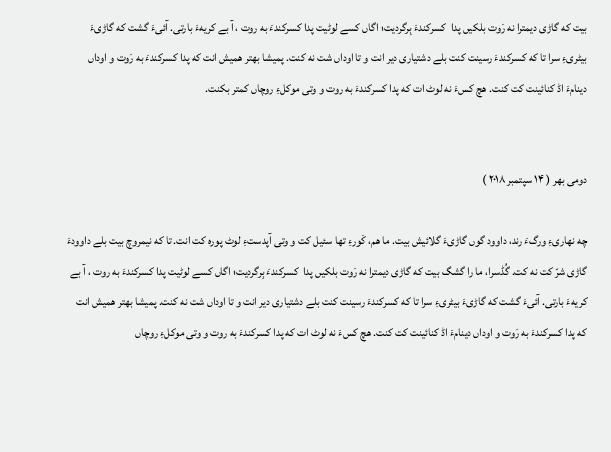بیت که گاڑی دیمترا نه رَوت بلکیں پدا  کسرکندءَ بِرگردیت؛ اگاں کسے لوٹیت پدا کسرکندءَ به روت ، آ بے کریهءَ بارتی. آئیءَ گشت که گاڑیءَ بیٹریءِ سرا تا که کسرکندءَ رسینت کنت بلے دشتیاری دیر انت و تا اوداں شت نه کنت. پمیشا بهتر همیش انت که پدا کسرکندءَ به رَوت و اوداں دینامءَ اڈ کنائینت کت کنت. هچ کسءَ نه لوٹ ات که پدا کسرکندءَ به روت و وتی موکلءِ روچاں کمتر بکنت.


دومی بهر ( ۱۴ سپتمبر ۲۰۱۸ )

چه نهاریءِ ورگءَ رند، داوود گوں گاڑیءَ گلائیش بیت. ما هم، کَورءِ تها سئیل کت و وتی آپدستءِ لوٹ پوره کت انت. تا که نیمروچ بیت بلے داوودءَ گاڑی شرّ کت نه کت. گُڈسرا، ما را گشگ بیت که گاڑی دیمترا نه رَوت بلکیں پدا  کسرکندءَ بِرگردیت؛ اگاں کسے لوٹیت پدا کسرکندءَ به روت ، آ بے کریهءَ بارتی. آئیءَ گشت که گاڑیءَ بیٹریءِ سرا تا که کسرکندءَ رسینت کنت بلے دشتیاری دیر انت و تا اوداں شت نه کنت. پمیشا بهتر همیش انت که پدا کسرکندءَ به رَوت و اوداں دینامءَ اڈ کنائینت کت کنت. هچ کسءَ نه لوٹ ات که پدا کسرکندءَ به روت و وتی موکلءِ روچاں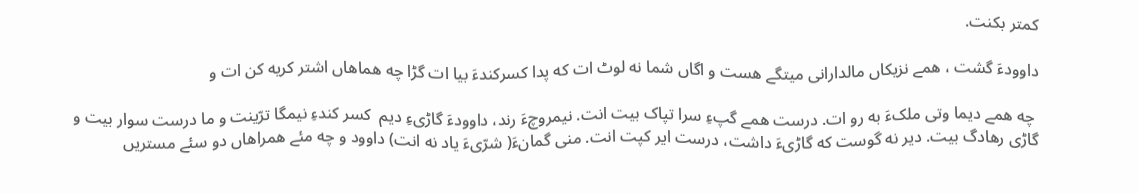کمتر بکنت.

داوودءَ گشت ، همے نزیکاں مالدارانی میتگے هست و اگاں شما نه لوٹ ات که پدا کسرکندءَ بیا ات گڑا چه هماهاں اشتر کریه کن ات و

 چه همے دیما وتی ملکءَ به رو ات. درست همے گپءِ سرا تپاک بیت انت. نیمروچءَ رند، داوودءَ گاڑیءِ دیم  کسر کندءِ نیمگا ترّینت و ما درست سوار بیت و گاڑی رهادگ بیت. دیر نه گوست که گاڑیءَ داشت، درست ایر کپت انت. منی گمانءَ( شرّیءَ یاد نه انت) داوود و چه مئے همراهاں دو سئے مستریں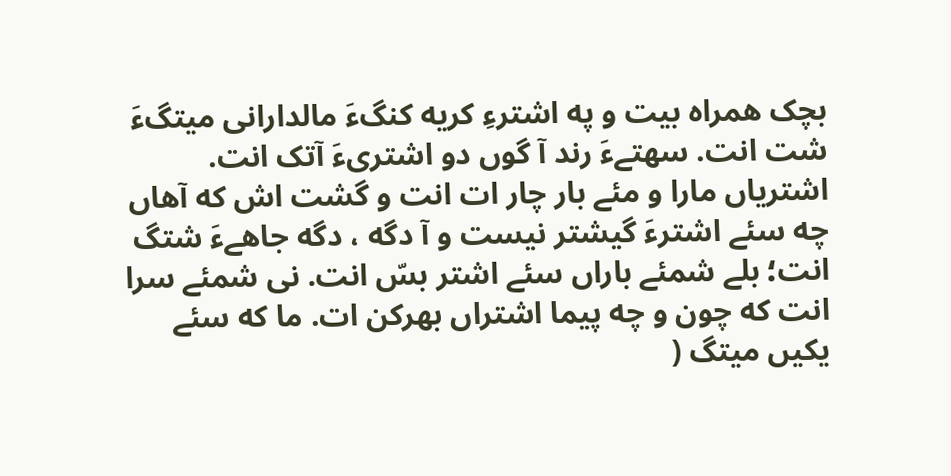بچک همراه بیت و په اشترءِ کریه کنگءَ مالدارانی میتگءَ شت انت. سهتےءَ رند آ گوں دو اشتریءَ آتک انت. اشتریاں مارا و مئے بار چار ات انت و گشت اش که آهاں چه سئے اشترءَ گیشتر نیست و آ دگه ، دگه جاهےءَ شتگ انت؛ بلے شمئے باراں سئے اشتر بسّ انت. نی شمئے سرا انت که چون و چه پیما اشتراں بهرکن ات. ما که سئے یکیں میتگ (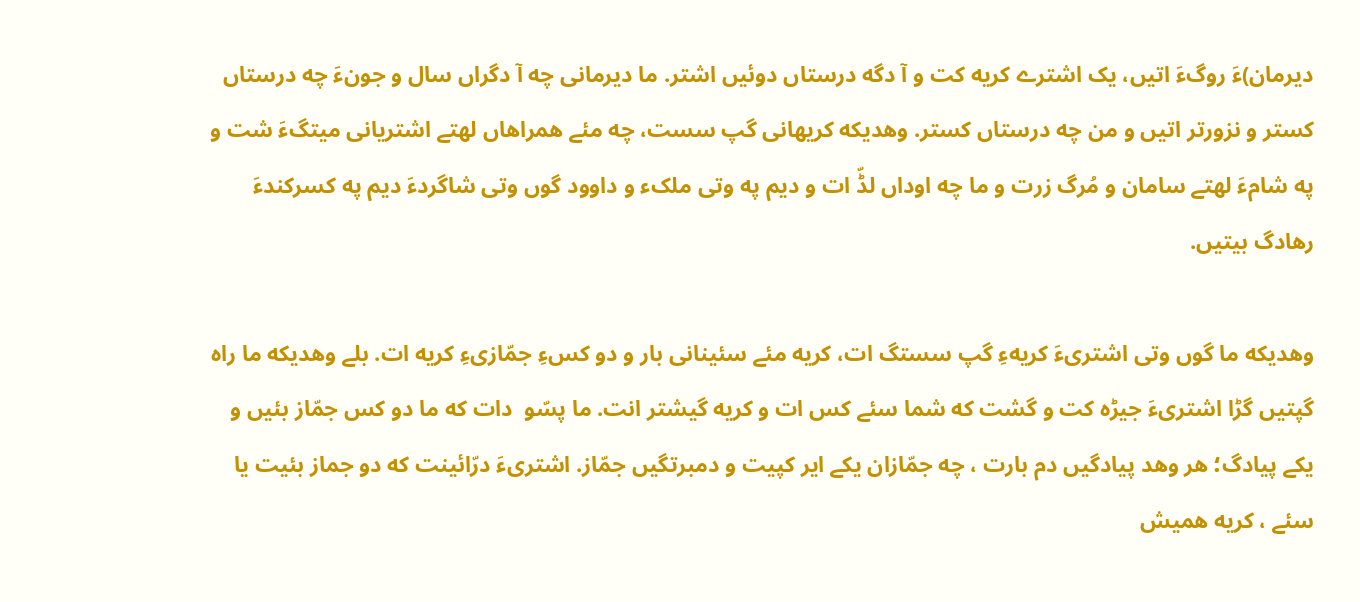دیرمان)ءَ روگءَ اتیں، یک اشترے کریه کت و آ دگه درستاں دوئیں اشتر. ما دیرمانی چه آ دگراں سال و جونءَ چه درستاں کستر و نزورتر اتیں و من چه درستاں کستر. وهدیکه کریهانی گپ سست، چه مئے همراهاں لهتے اشتریانی میتگءَ شت و په شامءَ لهتے سامان و مُرگ زرت و ما چه اوداں لڈّ ات و دیم په وتی ملکء و داوود گوں وتی شاگردءَ دیم په کسرکندءَ رهادگ بیتیں.

وهدیکه ما گوں وتی اشتریءَ کریهءِ گپ سستگ ات، کریه مئے سئینانی بار و دو کسءِ جمّازیءِ کریه ات. بلے وهدیکه ما راه گپتیں گڑا اشتریءَ جیڑه کت و گشت که شما سئے کس ات و کریه گیشتر انت. ما پسّو  دات که ما دو کس جمّاز بئیں و یکے پیادگ؛ هر وهد پیادگیں دم بارت ، چه جمّازان یکے ایر کپیت و دمبرتگیں جمّاز. اشتریءَ درّائینت که دو جماز بئیت یا سئے ، کریه همیش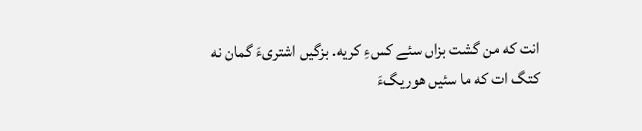انت که من گشت بزاں سئے کسءِ کریه. بزگیں اشتریءَ گمان نه کتگ ات که ما سئیں هوریگءَ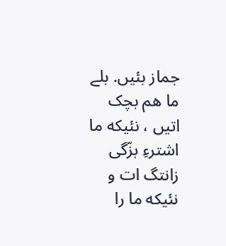جماز بئیں. بلے ما هم بچک اتیں ، نئیکه ما  اشترءِ بزّگی زانتگ ات و نئیکه ما را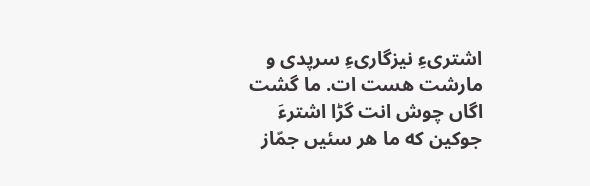اشتریءِ نیزگاریءِ سرپدی و مارشت هست ات. ما گشت اگاں چوش انت گڑا اشترءَ جوکین که ما هر سئیں جمّاز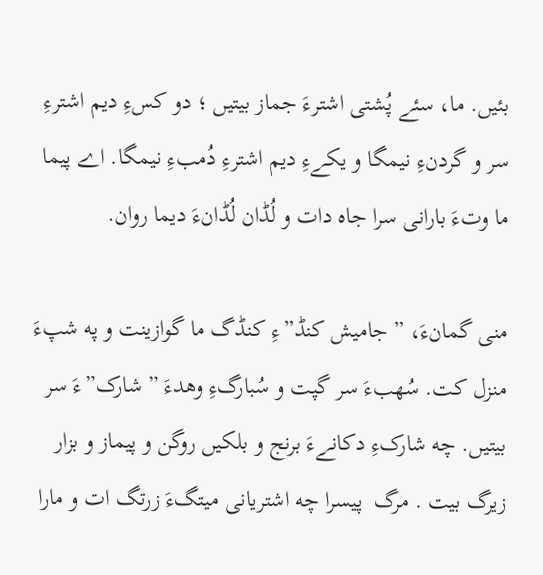بئیں. ما، سئے پُشتی اشترءَ جماز بیتیں ؛ دو کسءِ دیم اشترءِ سر و گردنءِ نیمگا و یکےءِ دیم اشترءِ دُمبءِ نیمگا. اے پیما ما وتءَ بارانی سرا جاه دات و لُڈان لُڈانءَ دیما روان.

منی گمانءَ، ” جامیش کنڈ”ءِ کنڈگ ما گوازینت و په شپءَ منزل کت. سُهبءَ سر گپت و سُبارگءِ وهدءَ ” شارک”ءَ سر بیتیں. چه شارکءِ دکانےءَ برنج و بلکیں روگن و پیماز و بزار زیرگ بیت . مرگ  پیسرا چه اشتریانی میتگءَ زرتگ ات و مارا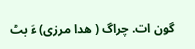گون ات. چراگ ( هدا مرزی) ءَ بٹ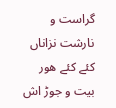گراست و نارشت نزاناں کئے کئے هور بیت و جوڑ اش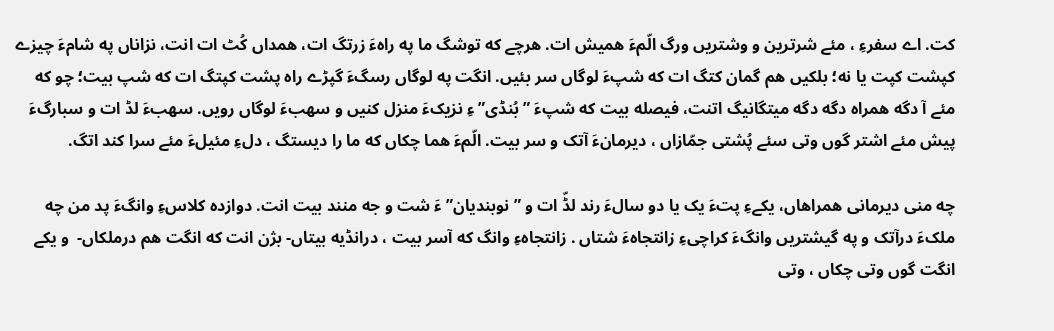کت. اے سفرءِ ، مئے شرترین و وشتریں ورگ الّمءَ همیش ات. هرچے که توشگ ما په راهءَ زرتگ ات، همداں کُٹ ات انت، نزاناں په شامءَ چیزے کپشت کپت یا نه؛ بلکیں هم گمان کتگ ات که شپءَ لوگاں سر بئیں. انگت په لوگاں رسگءَ گپڑے راه پشت کپتگ ات که شپ بیت؛ چو که مئے آ دگه همراه دگه دگه میتگانیگ اتنت، فیصله بیت که شپءَ ” بُنڈی”ءِ نزیکءَ منزل کنیں و سهبءَ لوگاں رویں. سهبءَ لڈ ات و سبارگءَ پیش مئے اشتر گوں وتی سئے پُشتی جمّازاں ، دیرمانءَ آتک و سر بیت. الّمءَ هما چکاں که ما را دیستگ ، دلءِ مئیلءَ مئے سرا کند اتگ.

چه منی دیرمانی همراهاں، یکےءِ پتءَ یک یا دو سالءَ رند لڈّ ات و ” نوبندیان”ءَ شت و جه منند بیت انت. دوازده کلاسءِ وانگءَ پد من چه ملکءَ درآتک و په گیشتریں وانگءَ کراچیءِ زانتجاهءَ شتاں . زانتجاهءِ وانگ که آسر بیت ، درانڈیه بیتاں- بژن انت که انگت هم درملکاں-  و یکے انگت گوں وتی چکاں ، وتی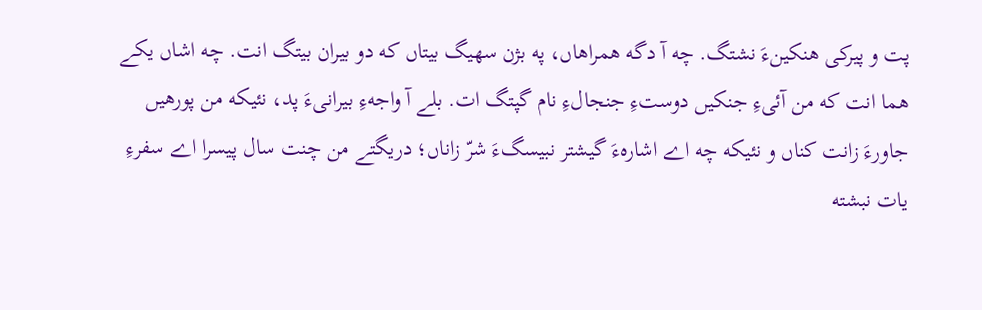پت و پیرکی هنکینءَ نشتگ. چه آ دگه همراهاں، په بژن سهیگ بیتاں که دو بیران بیتگ انت. چه اشاں یکے هما انت که من آئیءِ جنکیں دوستءِ جنجالءِ نام گپتگ ات. بلے آ واجهءِ بیرانیءَ پد، نئیکه من پورهیں جاورءَ زانت کناں و نئیکه چه اے اشارهءَ گیشتر نبیسگءَ شرّ زاناں؛ دریگتے من چنت سال پیسرا اے سفرءِ یات نبشته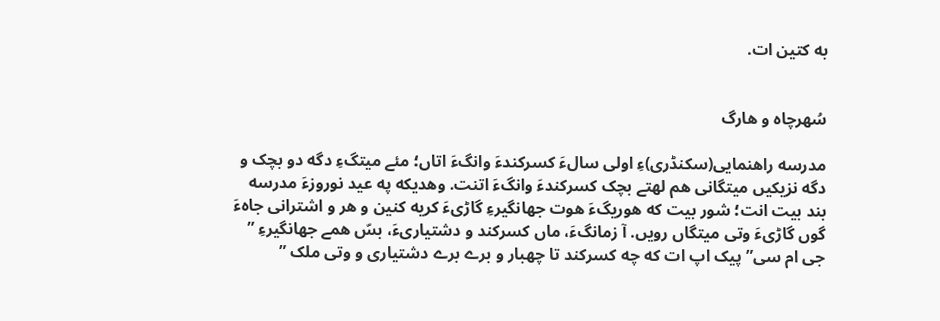به کتین ات.


سُهرچاه و هارگ

مدرسه راهنمایی(سکنڈری)ءِ اولی سالءَ کسرکندءَ وانگءَ اتاں؛ مئے میتگءِ دگه دو بچک و دگه نزیکیں میتگانی هم لهتے بچک کسرکندءَ وانگءَ اتنت. وهدیکه په عید نوروزءَ مدرسه بند بیت انت؛ شور بیت که هوریگءَ هوت جهانگیرءِ گاڑیءَ کریه کنین و هر و اشترانی جاهءَ گوں گاڑیءَ وتی میتگاں رویں. آ زمانگءَ، ماں کسرکند و دشتیاریءَ، بسّ همے جهانگیرءِ ” جی ام سی” پیک اپ ات که چه کسرکند تا چهبار و برے برے دشتیاری و وتی ملک ”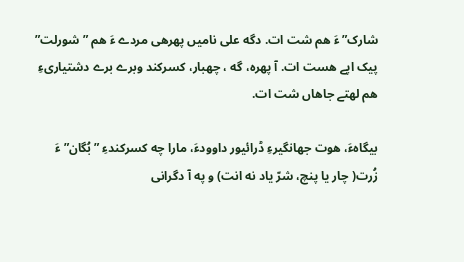شارک”ءَ هم شت ات. دگه علی نامیں پهرهی مردے ءَ هم ” شورلت” پیک اپے هست ات. آ پهره، گه ، چهبار، کسرکند وبرے برے دشتیاریءِ هم لهتے جاهاں شت ات.

بیگاهءَ، هوت جهانگیرءِ ڈرائیور داوودءَ، مارا چه کسرکندءِ ” بُگان”ءَ زُرت( چار یا پنچ، شرّ یاد نه انت) و په آ دگرانی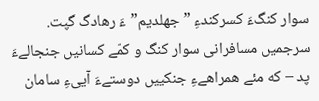سوار کنگءَ کسرکندءِ ” جهلدیم”ءَ رهادگ گپت. سرجمیں مسافرانی سوار کنگ و کمّے کسانیں جنجالےءَ پد – که مئے همراهےءِ جنکییں دوستےءَ آییءِ سامان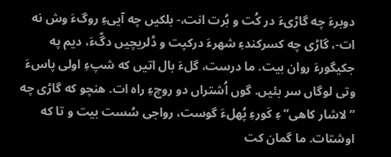دوبرءَ چه گاڑیءَ در کُت و بُرت انت،- بلکیں چه آییءِ روگءَ وش نه ات-، گاڑی چه کسرکندءِ شهرءَ درکپت و ڈلریچیں دگّءَ، دیم په جکیگورءَ روان بیت. ما درست، گلءَ بال اتیں که شپءِ اولی پاسءَ وتی لوگاں سر بئیں. گوں اُشتراں دو روچءِ راه ات. هنچو که گاڑی چه ” لاشار کاهی”ءِ کَورءِ پُهلءَ گوست، رواجی سُست بیت و تا که اوشتات. ما گمان کت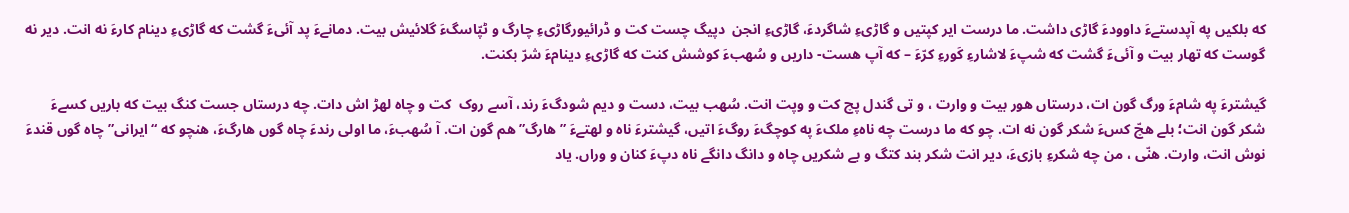که بلکیں په آپدستےءَ داوودءَ گاڑی داشت. ما درست ایر کپتیں و گاڑیءِ شاگردءَ، گاڑیءِ انجن  دپیگ چست کت و ڈرائیورگاڑیءِ چارگ و ٹپّاسگءَ گلائیش بیت. دمانےءَ پد آئیءَ گشت که گاڑیءِ دینام کارءَ نه انت. دیر نه گوست که تهار بیت و آئیءَ گشت که شپءَ لاشارءِ کَورءِ کرّءَ – که آپ هست- داریں و سُهبءَ کوشش کنت که گاڑیءِ دینامءَ شرّ بکنت.

گیشترءَ په شامءَ ورگ گون ات، درستاں هور بیت و وارت ، و تی گندل پچ کت و وپت انت. سُهب بیت، دست و دیم شودگءَ رند، آسے روک  کت و چاه لهڑ اش دات. چه درستاں جست کنگ بیت که باریں کسےءَ شکر گون انت؛ بلے هچّ کسءَ شکر گون نه ات. چو که ما درست چه ناهءِ ملکءَ په کوچگءَ روگءَ اتیں، گیشترءَ ناه و لهتےءَ ” هارگ” هم گون ات. آ سُهبءَ، ما اولی رندءَ چاه گوں هارگءَ، هنچو که “ایرانی” چاه گوں قندءَ نوش انت، وارت. هنّی ، من چه شکرءِ بازیءَ، دیر انت شکر بند کتگ و بے شکریں چاه و دانگ دانگے ناه دپءَ کنان و وراں. یاد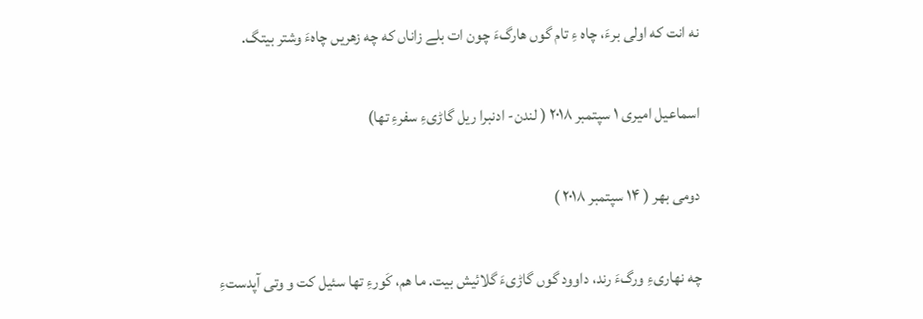نه انت که اولی برءَ، چاه ءِ تام گوں هارگءَ چون ات بلے زاناں که چه زهریں چاهءَ وشتر بیتگ.

اسماعیل امیری ۱ سپتمبر ۲۰۱۸ ( لندن- ادنبرا ریل گاڑیءِ سفرءِ تها)

دومی بهر ( ۱۴ سپتمبر ۲۰۱۸ )

چه نهاریءِ ورگءَ رند، داوود گوں گاڑیءَ گلائیش بیت. ما هم، کَورءِ تها سئیل کت و وتی آپدستءِ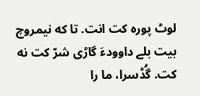لوٹ پوره کت انت. تا که نیمروچ بیت بلے داوودءَ گاڑی شرّ کت نه کت. گُڈسرا، ما را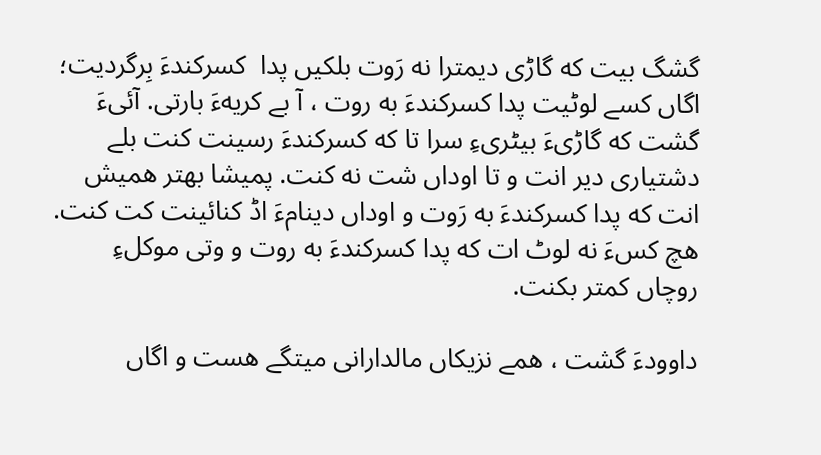گشگ بیت که گاڑی دیمترا نه رَوت بلکیں پدا  کسرکندءَ بِرگردیت؛ اگاں کسے لوٹیت پدا کسرکندءَ به روت ، آ بے کریهءَ بارتی. آئیءَ گشت که گاڑیءَ بیٹریءِ سرا تا که کسرکندءَ رسینت کنت بلے دشتیاری دیر انت و تا اوداں شت نه کنت. پمیشا بهتر همیش انت که پدا کسرکندءَ به رَوت و اوداں دینامءَ اڈ کنائینت کت کنت. هچ کسءَ نه لوٹ ات که پدا کسرکندءَ به روت و وتی موکلءِ روچاں کمتر بکنت.

داوودءَ گشت ، همے نزیکاں مالدارانی میتگے هست و اگاں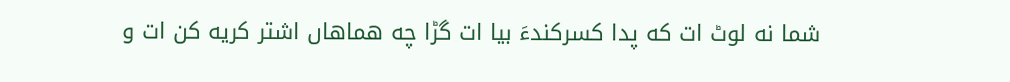شما نه لوٹ ات که پدا کسرکندءَ بیا ات گڑا چه هماهاں اشتر کریه کن ات و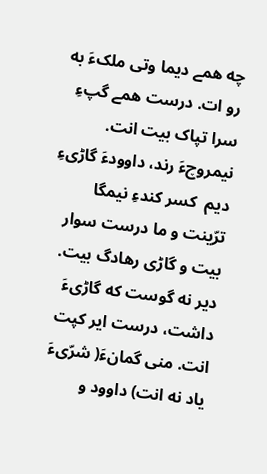چه همے دیما وتی ملکءَ به رو ات. درست همے گپءِ سرا تپاک بیت انت. نیمروچءَ رند، داوودءَ گاڑیءِ دیم  کسر کندءِ نیمگا ترّینت و ما درست سوار بیت و گاڑی رهادگ بیت. دیر نه گوست که گاڑیءَ داشت، درست ایر کپت انت. منی گمانءَ( شرّیءَ یاد نه انت) داوود و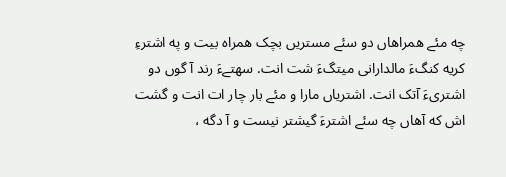چه مئے همراهاں دو سئے مستریں بچک همراه بیت و په اشترءِ کریه کنگءَ مالدارانی میتگءَ شت انت. سهتےءَ رند آ گوں دو اشتریءَ آتک انت. اشتریاں مارا و مئے بار چار ات انت و گشت اش که آهاں چه سئے اشترءَ گیشتر نیست و آ دگه ،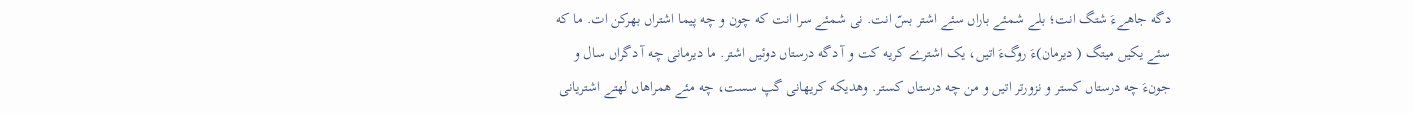دگه جاهےءَ شتگ انت؛ بلے شمئے باراں سئے اشتر بسّ انت. نی شمئے سرا انت که چون و چه پیما اشتراں بهرکن ات. ما که سئے یکیں میتگ ( دیرمان)ءَ روگءَ اتیں، یک اشترے کریه کت و آ دگه درستاں دوئیں اشتر. ما دیرمانی چه آ دگراں سال و جونءَ چه درستاں کستر و نزورتر اتیں و من چه درستاں کستر. وهدیکه کریهانی گپ سست، چه مئے همراهاں لهتے اشتریانی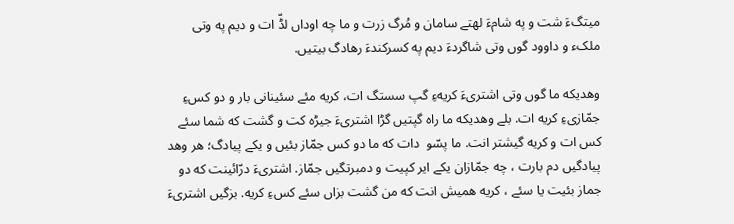میتگءَ شت و په شامءَ لهتے سامان و مُرگ زرت و ما چه اوداں لڈّ ات و دیم په وتی ملکء و داوود گوں وتی شاگردءَ دیم په کسرکندءَ رهادگ بیتیں.

وهدیکه ما گوں وتی اشتریءَ کریهءِ گپ سستگ ات، کریه مئے سئینانی بار و دو کسءِ جمّازیءِ کریه ات. بلے وهدیکه ما راه گپتیں گڑا اشتریءَ جیڑه کت و گشت که شما سئے کس ات و کریه گیشتر انت. ما پسّو  دات که ما دو کس جمّاز بئیں و یکے پیادگ؛ هر وهد پیادگیں دم بارت ، چه جمّازان یکے ایر کپیت و دمبرتگیں جمّاز. اشتریءَ درّائینت که دو جماز بئیت یا سئے ، کریه همیش انت که من گشت بزاں سئے کسءِ کریه. بزگیں اشتریءَ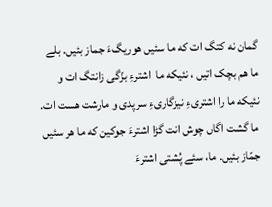گمان نه کتگ ات که ما سئیں هوریگءَ جماز بئیں. بلے ما هم بچک اتیں ، نئیکه ما  اشترءِ بزّگی زانتگ ات و نئیکه ما را اشتریءِ نیزگاریءِ سرپدی و مارشت هست ات. ما گشت اگاں چوش انت گڑا اشترءَ جوکین که ما هر سئیں جمّاز بئیں. ما، سئے پُشتی اشترءَ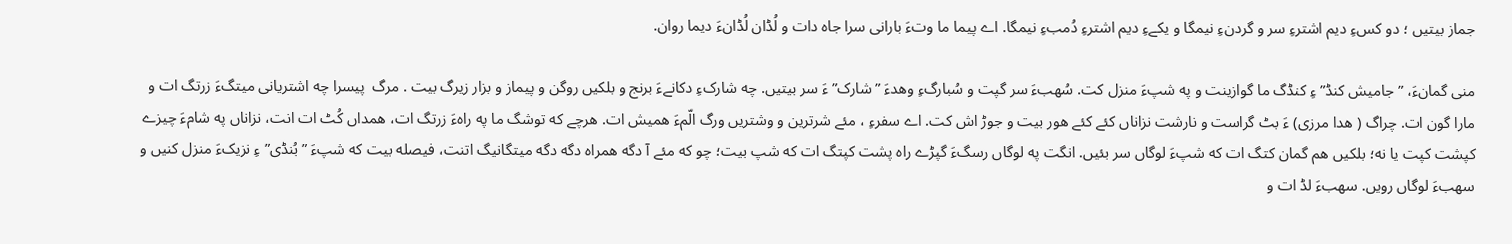جماز بیتیں ؛ دو کسءِ دیم اشترءِ سر و گردنءِ نیمگا و یکےءِ دیم اشترءِ دُمبءِ نیمگا. اے پیما ما وتءَ بارانی سرا جاه دات و لُڈان لُڈانءَ دیما روان.

منی گمانءَ، ” جامیش کنڈ”ءِ کنڈگ ما گوازینت و په شپءَ منزل کت. سُهبءَ سر گپت و سُبارگءِ وهدءَ ” شارک”ءَ سر بیتیں. چه شارکءِ دکانےءَ برنج و بلکیں روگن و پیماز و بزار زیرگ بیت . مرگ  پیسرا چه اشتریانی میتگءَ زرتگ ات و مارا گون ات. چراگ ( هدا مرزی) ءَ بٹ گراست و نارشت نزاناں کئے کئے هور بیت و جوڑ اش کت. اے سفرءِ ، مئے شرترین و وشتریں ورگ الّمءَ همیش ات. هرچے که توشگ ما په راهءَ زرتگ ات، همداں کُٹ ات انت، نزاناں په شامءَ چیزے کپشت کپت یا نه؛ بلکیں هم گمان کتگ ات که شپءَ لوگاں سر بئیں. انگت په لوگاں رسگءَ گپڑے راه پشت کپتگ ات که شپ بیت؛ چو که مئے آ دگه همراه دگه دگه میتگانیگ اتنت، فیصله بیت که شپءَ ” بُنڈی”ءِ نزیکءَ منزل کنیں و سهبءَ لوگاں رویں. سهبءَ لڈ ات و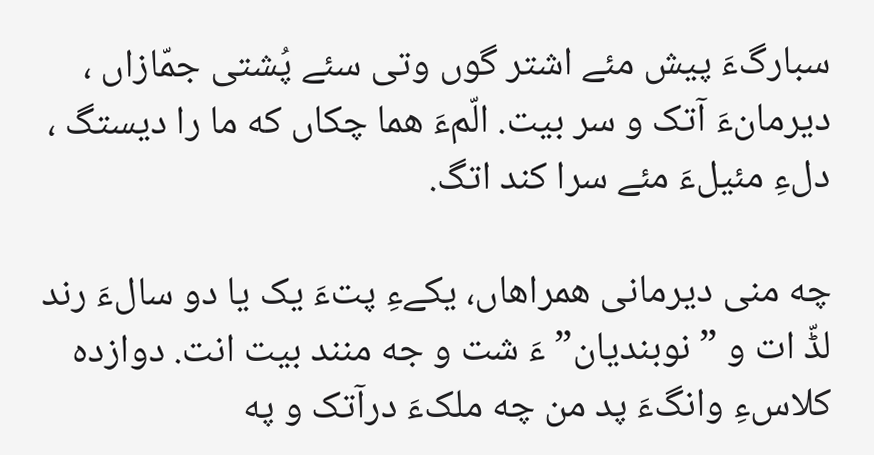سبارگءَ پیش مئے اشتر گوں وتی سئے پُشتی جمّازاں ، دیرمانءَ آتک و سر بیت. الّمءَ هما چکاں که ما را دیستگ ، دلءِ مئیلءَ مئے سرا کند اتگ.

چه منی دیرمانی همراهاں، یکےءِ پتءَ یک یا دو سالءَ رند لڈّ ات و ” نوبندیان”ءَ شت و جه منند بیت انت. دوازده کلاسءِ وانگءَ پد من چه ملکءَ درآتک و په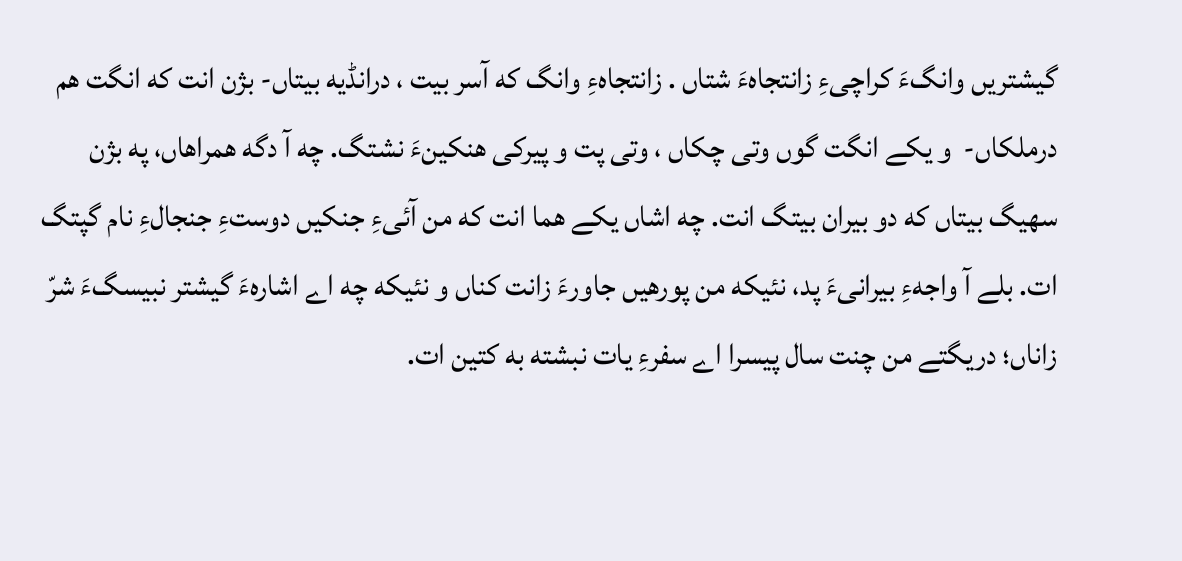گیشتریں وانگءَ کراچیءِ زانتجاهءَ شتاں . زانتجاهءِ وانگ که آسر بیت ، درانڈیه بیتاں- بژن انت که انگت هم درملکاں-  و یکے انگت گوں وتی چکاں ، وتی پت و پیرکی هنکینءَ نشتگ. چه آ دگه همراهاں، په بژن سهیگ بیتاں که دو بیران بیتگ انت. چه اشاں یکے هما انت که من آئیءِ جنکیں دوستءِ جنجالءِ نام گپتگ ات. بلے آ واجهءِ بیرانیءَ پد، نئیکه من پورهیں جاورءَ زانت کناں و نئیکه چه اے اشارهءَ گیشتر نبیسگءَ شرّ زاناں؛ دریگتے من چنت سال پیسرا اے سفرءِ یات نبشته به کتین ات.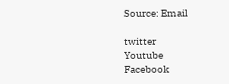Source: Email

twitter
Youtube
Facebook